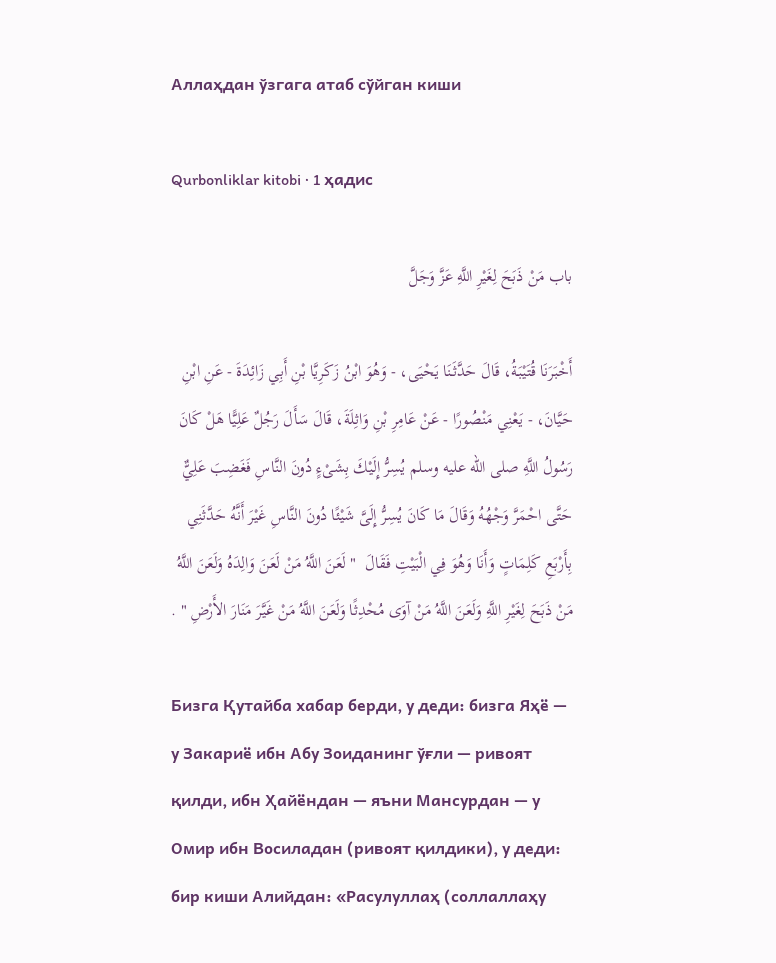Аллаҳдан ўзгага атаб сўйган киши

Qurbonliklar kitobi · 1 ҳадис

باب مَنْ ذَبَحَ لِغَيْرِ اللَّهِ عَزَّ وَجَلَّ

أَخْبَرَنَا قُتَيْبَةُ، قَالَ حَدَّثَنَا يَحْيَى، - وَهُوَ ابْنُ زَكَرِيَّا بْنِ أَبِي زَائِدَةَ - عَنِ ابْنِ حَيَّانَ، - يَعْنِي مَنْصُورًا - عَنْ عَامِرِ بْنِ وَاثِلَةَ، قَالَ سَأَلَ رَجُلٌ عَلِيًّا هَلْ كَانَ رَسُولُ اللَّهِ صلى الله عليه وسلم يُسِرُّ إِلَيْكَ بِشَىْءٍ دُونَ النَّاسِ فَغَضِبَ عَلِيٌّ حَتَّى احْمَرَّ وَجْهُهُ وَقَالَ مَا كَانَ يُسِرُّ إِلَىَّ شَيْئًا دُونَ النَّاسِ غَيْرَ أَنَّهُ حَدَّثَنِي بِأَرْبَعِ كَلِمَاتٍ وَأَنَا وَهُوَ فِي الْبَيْتِ فَقَالَ  " لَعَنَ اللَّهُ مَنْ لَعَنَ وَالِدَهُ وَلَعَنَ اللَّهُ مَنْ ذَبَحَ لِغَيْرِ اللَّهِ وَلَعَنَ اللَّهُ مَنْ آوَى مُحْدِثًا وَلَعَنَ اللَّهُ مَنْ غَيَّرَ مَنَارَ الأَرْضِ " .

Бизга Қутайба хабар берди, у деди: бизга Яҳё — у Закариё ибн Абу Зоиданинг ўғли — ривоят қилди, ибн Ҳайёндан — яъни Мансурдан — у Омир ибн Восиладан (ривоят қилдики), у деди: бир киши Алийдан: «Расулуллаҳ (соллаллаҳу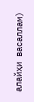алайҳи васаллам)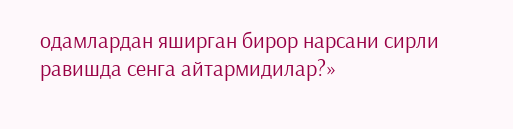одамлардан яширган бирор нарсани сирли равишда сенга айтармидилар?»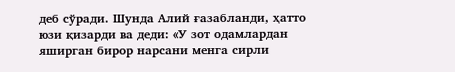деб сўради. Шунда Алий ғазабланди, ҳатто юзи қизарди ва деди: «У зот одамлардан яширган бирор нарсани менга сирли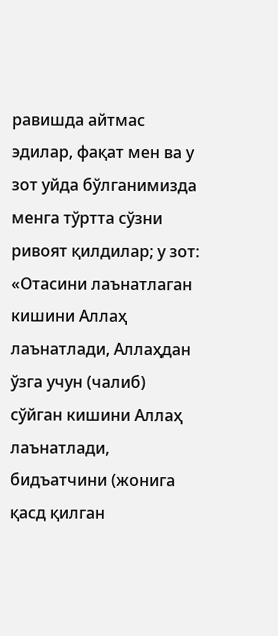равишда айтмас эдилар, фақат мен ва у зот уйда бўлганимизда менга тўртта сўзни ривоят қилдилар; у зот: «Отасини лаънатлаган кишини Аллаҳ лаънатлади, Аллаҳдан ўзга учун (чалиб) сўйган кишини Аллаҳ лаънатлади, бидъатчини (жонига қасд қилган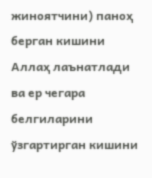жиноятчини) паноҳ берган кишини Аллаҳ лаънатлади ва ер чегара белгиларини ўзгартирган кишини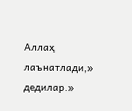Аллаҳ лаънатлади,» дедилар.»